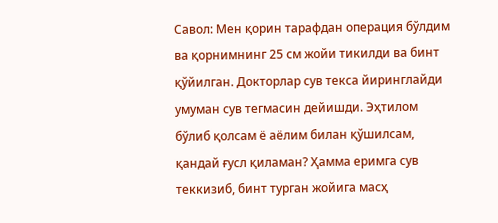Савол: Мен қорин тарафдан операция бўлдим ва қорнимнинг 25 см жойи тикилди ва бинт қўйилган. Докторлар сув текса йиринглайди умуман сув тегмасин дейишди. Эҳтилом бўлиб қолсам ё аёлим билан қўшилсам, қандай ғусл қиламан? Ҳамма еримга сув теккизиб, бинт турган жойига масҳ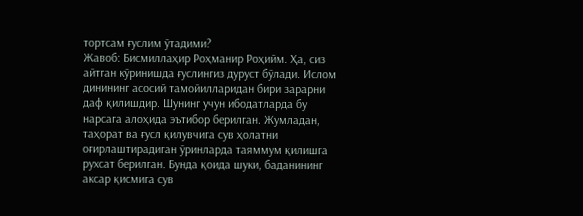тортсам ғуслим ўтадими?
Жавоб: Бисмиллаҳир Роҳманир Роҳийм. Ҳа, сиз айтган кўринишда ғуслингиз дуруст бўлади. Ислом динининг асосий тамойилларидан бири зарарни даф қилишдир. Шунинг учун ибодатларда бу нарсага алоҳида эътибор берилган. Жумладан, таҳорат ва ғусл қилувчига сув ҳолатни оғирлаштирадиган ўринларда таяммум қилишга рухсат берилган. Бунда қоида шуки, баданининг аксар қисмига сув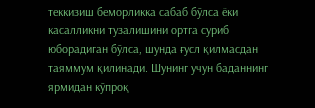теккизиш беморликка сабаб бўлса ёки касалликни тузалишини ортга суриб юборадиган бўлса, шунда ғусл қилмасдан таяммум қилинади. Шунинг учун баданнинг ярмидан кўпроқ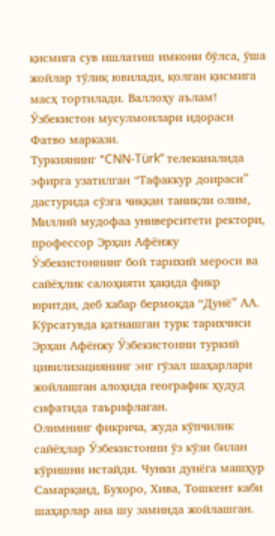қисмига сув ишлатиш имкони бўлса, ўша жойлар тўлиқ ювилади, қолган қисмига масҳ тортилади. Валлоҳу аълам!
Ўзбекистон мусулмонлари идораси
Фатво маркази.
Туркиянинг “CNN-Türk” телеканалида эфирга узатилган “Тафаккур доираси” дастурида сўзга чиққан таниқли олим, Миллий мудофаа университети ректори, профессор Эрҳан Афёнжу Ўзбекистоннинг бой тарихий мероси ва сайёҳлик салоҳияти ҳақида фикр юритди, деб хабар бермоқда “Дунё” АА.
Кўрсатувда қатнашган турк тарихчиси Эрҳан Афёнжу Ўзбекистонни туркий цивилизациянинг энг гўзал шаҳарлари жойлашган алоҳида географик ҳудуд сифатида таърифлаган.
Олимнинг фикрича, жуда кўпчилик сайёҳлар Ўзбекистонни ўз кўзи билан кўришни истайди. Чунки дунёга машҳур Самарқанд, Бухоро, Хива, Тошкент каби шаҳарлар ана шу заминда жойлашган.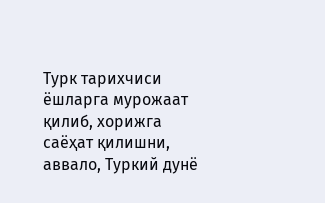Турк тарихчиси ёшларга мурожаат қилиб, хорижга саёҳат қилишни, аввало, Туркий дунё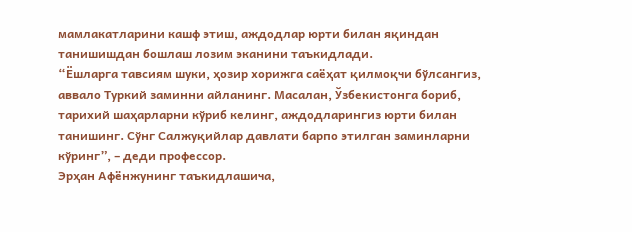мамлакатларини кашф этиш, аждодлар юрти билан яқиндан танишишдан бошлаш лозим эканини таъкидлади.
“Ёшларга тавсиям шуки, ҳозир хорижга саёҳат қилмоқчи бўлсангиз, аввало Туркий заминни айланинг. Масалан, Ўзбекистонга бориб, тарихий шаҳарларни кўриб келинг, аждодларингиз юрти билан танишинг. Сўнг Салжуқийлар давлати барпо этилган заминларни кўринг”, – деди профессор.
Эрҳан Афёнжунинг таъкидлашича,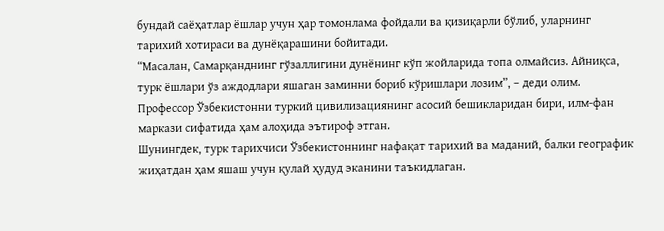бундай саёҳатлар ёшлар учун ҳар томонлама фойдали ва қизиқарли бўлиб, уларнинг тарихий хотираси ва дунёқарашини бойитади.
“Масалан, Самарқанднинг гўзаллигини дунёнинг кўп жойларида топа олмайсиз. Айниқса, турк ёшлари ўз аждодлари яшаган заминни бориб кўришлари лозим”, – деди олим.
Профессор Ўзбекистонни туркий цивилизациянинг асосий бешикларидан бири, илм-фан маркази сифатида ҳам алоҳида эътироф этган.
Шунингдек, турк тарихчиси Ўзбекистоннинг нафақат тарихий ва маданий, балки географик жиҳатдан ҳам яшаш учун қулай ҳудуд эканини таъкидлаган.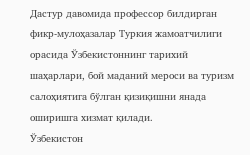Дастур давомида профессор билдирган фикр-мулоҳазалар Туркия жамоатчилиги орасида Ўзбекистоннинг тарихий шаҳарлари, бой маданий мероси ва туризм салоҳиятига бўлган қизиқишни янада оширишга хизмат қилади.
Ўзбекистон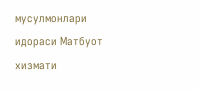мусулмонлари идораси Матбуот хизмати